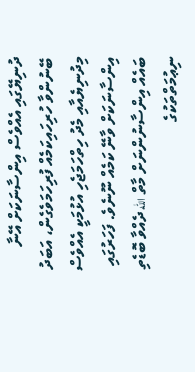ދުނިޔޭގައި އެއްވެސް އިންސާނަކަށް އޭނާ ބޭނުންވާ ހުރިހައިކަމެއް ފުރިހަމަވެގެން، އަބަދު މިދުނިޔެއާއި މެދު ހިތްހަމަޖެހި އުޅުމަކީ އެއްވެސް އިންސާނަކަށް ވާނޭ ކަމެއް ނޫނެވެ. ފަހަރުގައި ބައެއް އިންސާނުންނަށް މާތް الله ދެއްވާ ބޮޑެތި ނިޢުމަތްތަކުގެ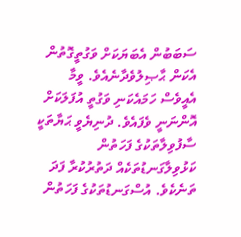ސަބަބުން އެބަޔަކަށް ވަގުތީގޮތުން އެކަން ޙާޞިލުވެދާނެއެވެ. ވީމާ އެއީވެސް ހަމައެކަނި ވަގުތީ އުފަލަކަށް އޮންނަނީ ވެފައެވެ. ދުނިޔެވީ ޙަޔާތަކީ ސާފުވިލާތަކުގެ ފަހަތުން ކަޅުވިލާގަނޑުތަކެއް ދަތުރުކުރާ ފަދަ ތަނެކެވެ. އުސްގަނޑުތަކުގެ ފަހަތުން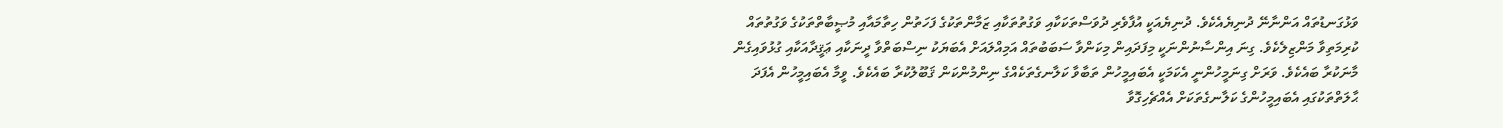ވަޅުގަނޑުތައް އަންނާނޭ ދުނިޔެއެކެވެ. ދުނިޔެއަކީ އުފާވެރި ދުވަސްތަކަކާއި ވަގުތުތަކާއި ޒަމާންތަކުގެ ފަހަތުން ހިތާމައާއި މުޞީބާތްތަކުގެ ވަގުތުތައް ކުރިމަތިވާ މަންޒިލެކެވެ. ގިނަ އިންސާނުންނަކީ މިފަދައިން މިކަންވާ ސަބަބުތައް އަމިއްލައަށް އެބަޔަކު ނިސްބަތްވާ ދީނަކާއި ޢަޤީދާއަކާއި ގުޅުވައިގެން މާނަކުރާ ބައެކެވެ. ވަރަށް ގިނަމީހުންނީ އެކަމަކީ އެބައިމީހުން ތަބާވާ ކަލާނގެތަކެއްގެ ނިންމުންކަން ޤަބޫލުކުރާ ބައެކެވެ. ވީމާ އެބައިމީހުން އެފަދަ ޙާލަތްތަކުގައި އެބައިމީހުންގެ ކަލާނގެތަކަށް އެއްޗެހިގޮވާ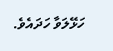ހަޅޭލަވާ ހަދައެވެ.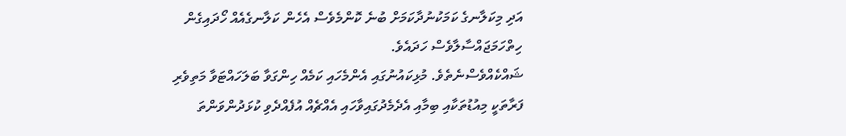އަދި މިކަލާނގެ ކަމަކުނުދާކަމަށް ބުނެ ކޮންމެވެސް އެހެން ކަލާނގެއެއް ހޯދައިގެން ހިތްހަމަޖައްސާލާވެސް ހަދައެވެ.
ޝައްކެއްވެސްނެތެވެ. މުޅިކައުނުގައި އެންމެހައި ކަމެއް ހިންގަވާ ބަލަހައްޓަވާ މަތިވެރި ފަރާތަކީ މިއުޑުތަކާއި ބިމާއި އެދެމެދުގައިވާހައި އެއްޗެއް އުފެއްދެވި ކުޅަދުންވަންތަ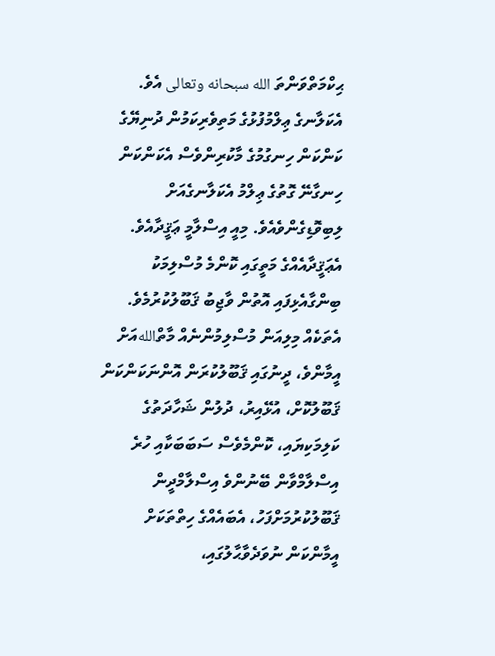ޙިކްމަތްވަންތަ الله سبحانه وتعالى އެވެ. އެކަލާނގެ ޢިލްމުފުޅުގެ މަތިވެރިކަމުން ދުނިޔޭގެ ކަންކަން ހިނގުމުގެ މާކުރިންވެސް އެކަންކަން ހިނގާނޭ ގޮތުގެ ޢިލްމު އެކަލާނގެއަށް ލިބިވޮޑިގެންވެއެވެ. މިއީ އިސްލާމީ ޢަޤީދާއެވެ. އެޢަޤީދާއެއްގެ މަތީގައި ކޮންމެ މުސްލިމަކު ބިންގާއެޅިފައި އޮތުން ވާޖިބު ޤަބޫލުކުރުމެވެ.
އެތަކެއް މިލިއަން މުސްލިމުންނެއް މާތްاللهއަށް އީމާންވެ، ދީނުގައި ޤަބޫލުކުރަން އޮންނަކަންކަން ޤަބޫލުކޮށް، އުޅޭއިރު، ދުލުން ޝަހާދަތުގެ ކަލިމަކިޔައި، ކޮންމެވެސް ސަބަބަކާއި ހުރެ އިސްލާމްވާން ބޭނުންވެ އިސްލާމްދީން ޤަބޫލުކުރުމަށްފަހު، އެބައެއްގެ ހިތްތަކަށް އީމާންކަން ނުވަދެވާޙާލުގައި،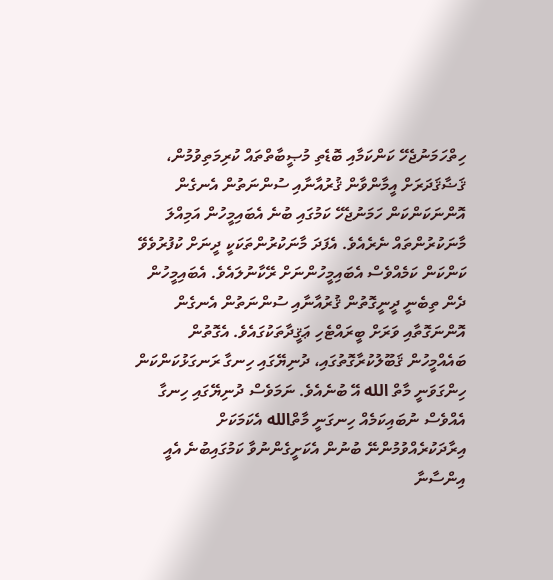ހިތްހަމަނުޖެހޭ ކަންކަމާއި ބޮޑެތި މުޞީބާތްތައް ކުރިމަތިވުމުން، ޤަޟާޤަދަރަށް އީމާންވާން ޤުރުއާނާއި ސުންނަތުން އެނގެން އޮންނަކަންކަން ހަމަނުޖެހޭ ކަމުގައި ބުނެ އެބައިމީހުން އަމިއްލަ މާނަކުރުންތައް ނެރެއެވެ. އެފަދަ މާނަކުރުންތަކަކީ ދީނަށް ކުފުރުވެވޭ ކަންކަން ކަމެއްވެސް އެބައިމީހުންނަށް ރޭކާނުލައެވެ. އެބައިމީހުން ދެން ތިބެނީ ދީނީގޮތުން ޤުރުއާނާއި ސުންނަތުން އެނގެން އޮންނަގޮތާއި ވަރަށް ބީރައްޓެހި ޢަޤީދާތަކުގައެވެ. އެގޮތުން ބައެއްމީހުން ޤަބޫލުކުރާގޮތުގައި، ދުނިޔޭގައި ހިނގާ ރަނގަޅުކަންކަން ހިންގަވަނީ މާތް الله އޭ ބުނެއެވެ. ނަމަވެސް ދުނިޔޭގައި ހިނގާ އެއްވެސް ނުބައިކަމެއް ހިނގަނީ މާތްالله އެކަމަކަށް އިރާދަކުރެއްވުމުންނޭ ބުނުން އެކަށީގެންނުވާ ކަމުގައިބުނެ އެއީ އިންސާނާ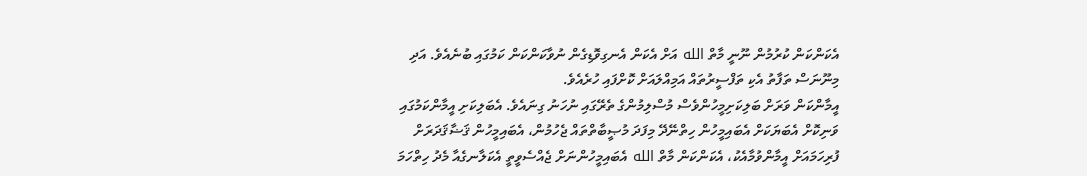އެކަންކަން ކުރުމުން ނޫނީ މާތް الله އަށް އެކަން އެނގިވޮޑިގެން ނުވާކަންކަން ކަމުގައި ބުނެއެވެ. އަދި މިނޫނަސް ތަފާތު އެކި ތަފްސީރުތައް އަމިއްލައަށް ކޮށްފައި ހުރެއެވެ.
އީމާންކަން ވަރަށް ބަލިކަށިމީހުންވެސް މުސްލިމުންގެ ތެރޭގައި ނުހަނު ގިނައެވެ. އެބަލިކަށި އީމާންކަމުގައި ވަނިކޮށް އެބަޔަކަށް އެބައިމީހުން ހިތްނޭދޭ މިފަދަ މުޞީބާތްތައް ޖެހުމުން، އެބައިމީހުން ޤަޟާޤަދަރަށް ފުރިހަމައަށް އީމާންވުމާއެކު، އެކަންކަން މާތް الله އެބައިމީހުންނަށް ޖެއްސެވީތީ އެކަލާނގެއާ މެދު ހިތްހަމަ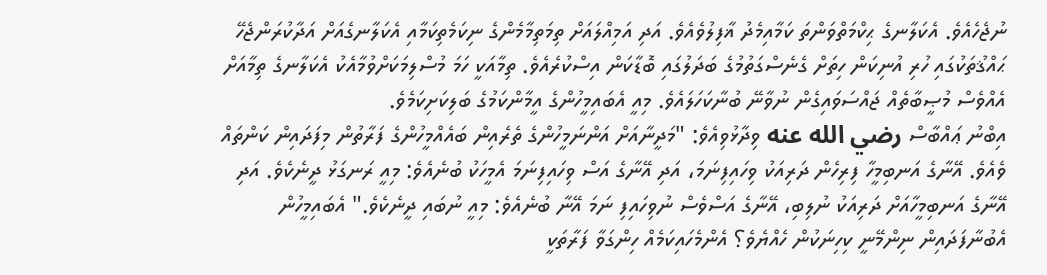ނުޖެހެއެވެ. އެކަލާނގެ ޙިކްމަތްވަންތަ ކަމާއިމެދު ޣާފިލުވެއެވެ. އަދި އަމިއްލައަށް ތިމަތިމާމެންގެ ނިކަމެތިކަމާއި އެކަލާނގެއަށް އަދާކުރަންޖެހޭ ޙައްޤުތަކުގައި ހުރި އުނިކަން ހިތަށް ގެނެސްގަތުމުގެ ބަދަލުގައި ބޮޑާކަން އިސްކުރެއެވެ. ތިމާއަކީ ހަމަ މުސްލިމަކަށްވުމާއެކު އެކަލާނގެ ތިމާއަށް އެއްވެސް މުޞީބާތެއް ޖައްސަވައިގެން ނުވާނޭ ބުނާކަހަލައެވެ. މިއީ އެބައިމީހުންގެ އީމާންކަމުގެ ބަލިކަށިކަމެވެ.
އިބްނު ޢައްބާސް رضي الله عنه ވިދާޅުވިއެވެ: "މަދީނާއަށް އަންނަމީހުންގެ ތެރެއިން ބައެއްމީހުންގެ ފަރާތުން މިފަދައިން ކަންތައް ވެއެވެ. އޭނާގެ އަނބިމީހާ ފިރިހެން ދަރިއަކު ވިހައިފިނަމަ، އަދި އޭނާގެ އަސް ވިހައިފިނަމަ އެމީހަކު ބުނެއެވެ: މިއީ ރަނގަޅު ދީނެކެވެ. އަދި އޭނާގެ އަނބިމީހާއަށް ދަރިއަކު ނުލިބި، އޭނާގެ އަސްވެސް ނުވިހައިފި ނަމަ އޭނާ ބުނެއެވެ: މިއީ ނުބައި ދީނެކެވެ." އެބައިމީހުން އެބުނާފަދައިން ނިންމޭނީ ކިހިނަކުން ހެއްޔެވެ؟ އެންމެހައިކަމެއް ހިންގަވާ ފަރާތަކީ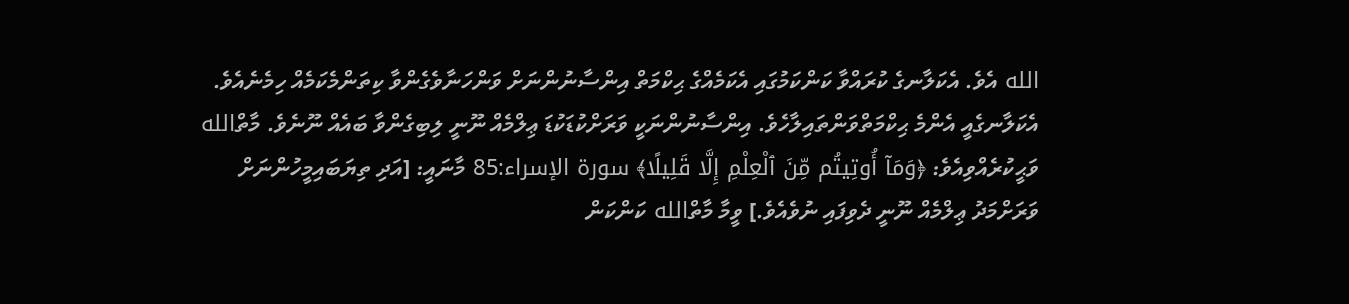الله އެވެ. އެކަލާނގެ ކުރައްވާ ކަންކަމުގައި އެކަމެއްގެ ޙިކްމަތް އިންސާނުންނަށް ވަންހަނާވެގެންވާ ކިތަންމެކަމެއް ހިމެނެއެވެ. އެކަލާނގެއީ އެންމެ ޙިކްމަތްވަންތައިލާހެވެ. އިންސާނުންނަކީ ވަރަށްކުޑަކުޑަ ޢިލްމެއް ނޫނީ ލިބިގެންވާ ބައެއް ނޫނެވެ. މާތްالله ވަޙީކުރެއްވިއެވެ: ﴿وَمَآ أُوتِيتُم مِّنَ ٱلْعِلْمِ إِلَّا قَلِيلًا﴾ سورة الإسراء:85 މާނައީ: [އަދި ތިޔަބައިމީހުންނަށް ވަރަށްމަދު ޢިލްމެއް ނޫނީ ދެވިފައި ނުވެއެވެ.] ވީމާ މާތްالله ކަންކަން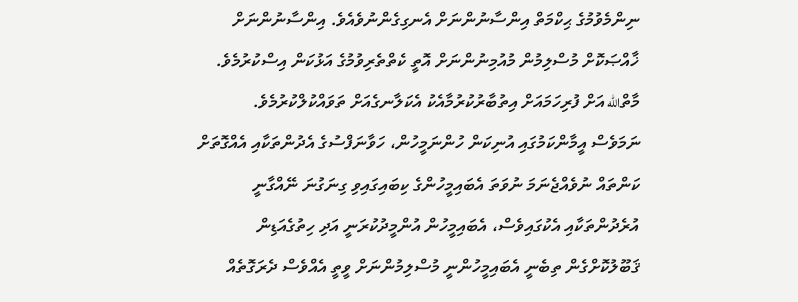ނިންމެވުމުގެ ޙިކްމަތް އިންސާނުންނަށް އެނގިގެންނުވެއެވެ. އިންސާނުންނަށް ޚާއްޞަކޮށް މުސްލިމުން މުއުމިނުންނަށް އޮތީ ކެތްތެރިވުމުގެ އަޅުކަން އިސްކުރުމެވެ. މާތްالله އަށް ފުރިހަމައަށް އިތުބާރުކުރުމާއެކު އެކަލާނގެއަށް ތަވައްކުލްކުރުމެވެ.
ނަމަވެސް އީމާންކަމުގައި އުނިކަން ހުންނަމީހުން، ހަވާނަފްސުގެ އެދުންތަކާއި އެއްގޮތަށް ކަންތައް ނުވެއްޖެނަމަ ނުވަތަ އެބައިމީހުންގެ ކިބައިގައިވި ގިނަގުނަ ނޭއްގާނީ އުރެދުންތަކާއި އެކުގައިވެސް، އެބައިމީހުން އުންމީދުކުރަނީ އަދި ހިތުގެއަޑިން ޤަބޫލުކޮށްގެން ތިބެނީ އެބައިމީހުންނީ މުސްލިމުންނަށް ވީތީ އެއްވެސް ދެރަގޮތެއް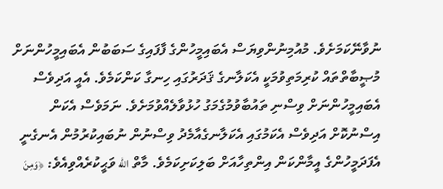ނުވާނޭކަމަށެވެ. މުއުމިނުންވިޔަސް އެބައިމީހުންގެ ފާފައިގެ ސަބަބުން އެބައިމީހުންނަށް މުޞީބާތްތައް ކުރިމަތިވުމަކީ އެކަލާނގެ ޤަދަރުގައި ހިނގާ ކަންކަމެވެ. އެއީ އަދިވެސް އެބައިމީހުންނަށް ވިސްނި ތައުބާވުމުގެމަގު ހުޅުވާލެއްވުމަށެވެ. ނަމަވެސް އެކަން އިސްނުކޮށް އަދިވެސް އެކަމުގައި އެކަލާނގެއާމެދު ވިސްނުން ނުބައިކުރުމުން އެނގެނީ އެފަދަމީހުންގެ އީމާންކަން އިންތިހާއަށް ބަލިކަށިކަމެވެ. މާތް الله ވަޙީކުރެއްވިއެވެ: ﴿وَمِنَ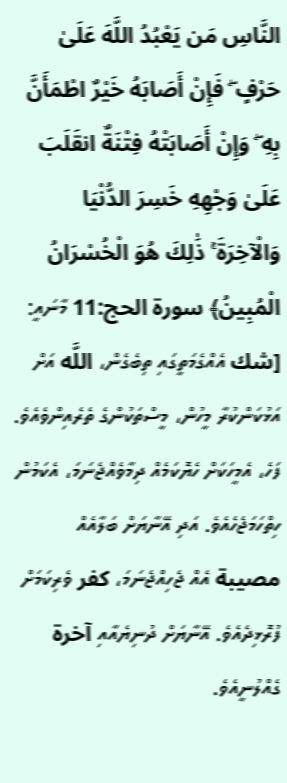النَّاسِ مَن يَعْبُدُ اللَّهَ عَلَىٰ حَرْفٍ ۖ فَإِنْ أَصَابَهُ خَيْرٌ اطْمَأَنَّ بِهِ ۖ وَإِنْ أَصَابَتْهُ فِتْنَةٌ انقَلَبَ عَلَىٰ وَجْهِهِ خَسِرَ الدُّنْيَا وَالْآخِرَةَ ۚ ذَٰلِكَ هُوَ الْخُسْرَانُ الْمُبِينُ﴾ سورة الحج:11 މާނައީ: [شك އެއްގެމަތީގައި ތިބެގެން، اللَّه އަށް އަޅުކަންކުރާ މީހުން، މީސްތަކުންގެ ތެރެއިންވެއެވެ. ފަހެ، އެމީހަކަށް ހެޔޮކަމެއް ދިމާވެއްޖެނަމަ، އެކަމުން ހިތްހަމަޖެހެއެވެ. އަދި އޭނާޔަށް ބަލާއެއް مصيبة އެއް ޖެހިއްޖެނަމަ، كفر ވެރިކަމަށް ފުރޮޅިދެއެވެ. އޭނާޔަށް ދުނިޔެއާއި آخرة ގެއްލުނީއެވެ.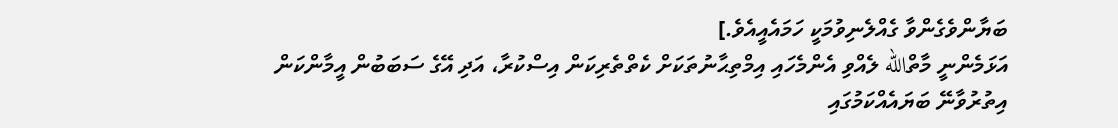ބަޔާންވެގެންވާ ގެއްލެނިވުމަކީ ހަމައެއީއެވެ.]
އަޅަމެންނީ މާތްالله ލެއްވި އެންމެހައި އިމްތިޙާނުތަކަށް ކެތްތެރިކަން އިސްކުރާ، އަދި އޭގެ ސަބަބުން އީމާންކަން އިތުރުވާނޭ ބަޔައެއްކަމުގައި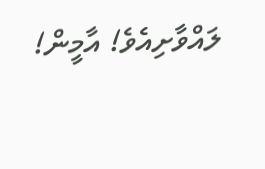ލައްވާށިއެވެ! އާމީން!